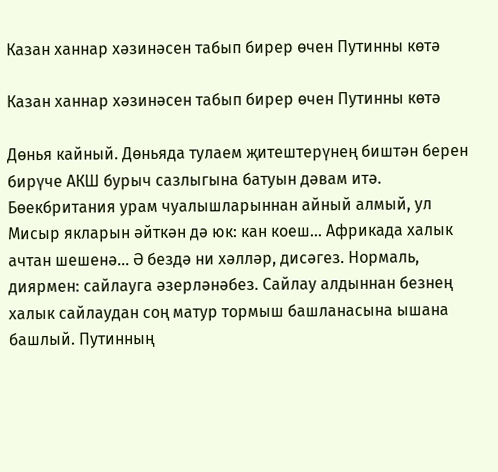Казан ханнар хәзинәсен табып бирер өчен Путинны көтә

Казан ханнар хәзинәсен табып бирер өчен Путинны көтә

Дөнья кайный. Дөньяда тулаем җитештерүнең биштән берен бирүче АКШ бурыч сазлыгына батуын дәвам итә. Бөекбритания урам чуалышларыннан айный алмый, ул Мисыр якларын әйткән дә юк: кан коеш… Африкада халык ачтан шешенә… Ә бездә ни хәлләр, дисәгез. Нормаль, диярмен: сайлауга әзерләнәбез. Сайлау алдыннан безнең халык сайлаудан соң матур тормыш башланасына ышана башлый. Путинның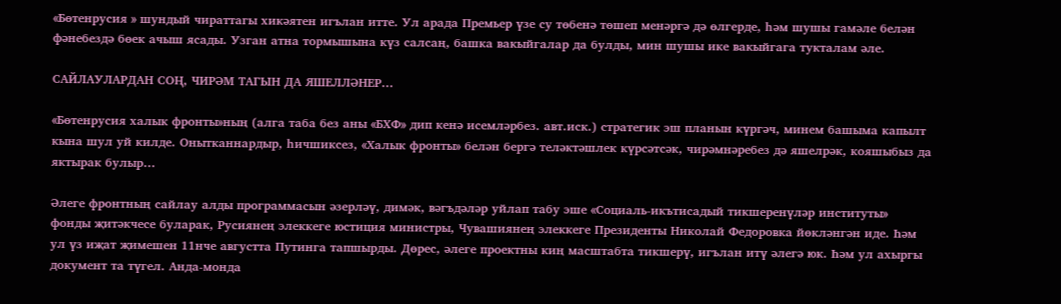«Бөтенрусия » шундый чираттагы хикәятен игълан итте. Ул арада Премьер үзе су төбенә төшеп менәргә дә өлгерде, һәм шушы гамәле белән фәнебездә бөек ачыш ясады. Узган атна тормышына күз салсаң, башка вакыйгалар да булды, мин шушы ике вакыйгага тукталам әле.

САЙЛАУЛАРДАН СОҢ, ЧИРӘМ ТАГЫН ДА ЯШЕЛЛӘНЕР…

«Бөтенрусия халык фронты»ның (алга таба без аны «БХФ» дип кенә исемләрбез. авт.иск.) стратегик эш планын күргәч, минем башыма капылт кына шул уй килде. Онытканнардыр, һичшиксез, «Халык фронты» белән бергә теләктәшлек күрсәтсәк, чирәмнәребез дә яшелрәк, кояшыбыз да яктырак булыр…

Әлеге фронтның сайлау алды программасын әзерләү, димәк, вәгъдәләр уйлап табу эше «Социаль-икътисадый тикшеренүләр институты» фонды җитәкчесе буларак, Русиянең элеккеге юстиция министры, Чувашиянең элеккеге Президенты Николай Федоровка йөкләнгән иде. Һәм ул үз иҗат җимешен 11нче августта Путинга тапшырды. Дөрес, әлеге проектны киң масштабта тикшерү, игълан итү әлегә юк. Һәм ул ахыргы документ та түгел. Анда-монда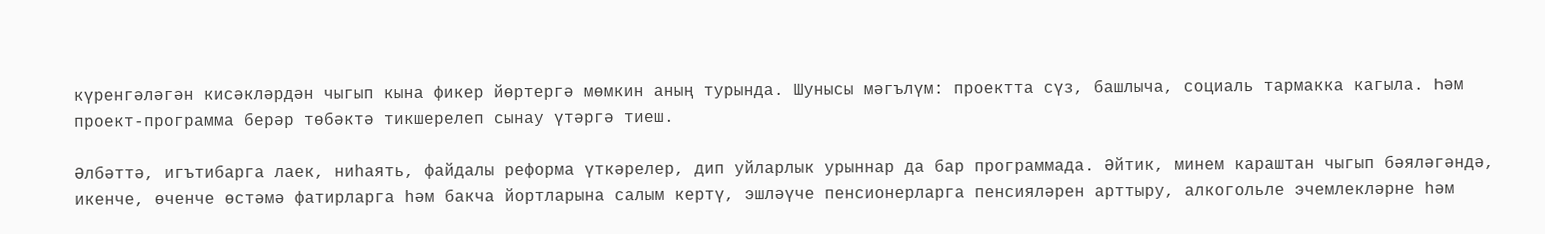күренгәләгән кисәкләрдән чыгып кына фикер йөртергә мөмкин аның турында. Шунысы мәгълүм: проектта сүз, башлыча, социаль тармакка кагыла. Һәм проект-программа берәр төбәктә тикшерелеп сынау үтәргә тиеш.

Әлбәттә, игътибарга лаек, ниһаять, файдалы реформа үткәрелер, дип уйларлык урыннар да бар программада. Әйтик, минем караштан чыгып бәяләгәндә, икенче, өченче өстәмә фатирларга һәм бакча йортларына салым кертү, эшләүче пенсионерларга пенсияләрен арттыру, алкогольле эчемлекләрне һәм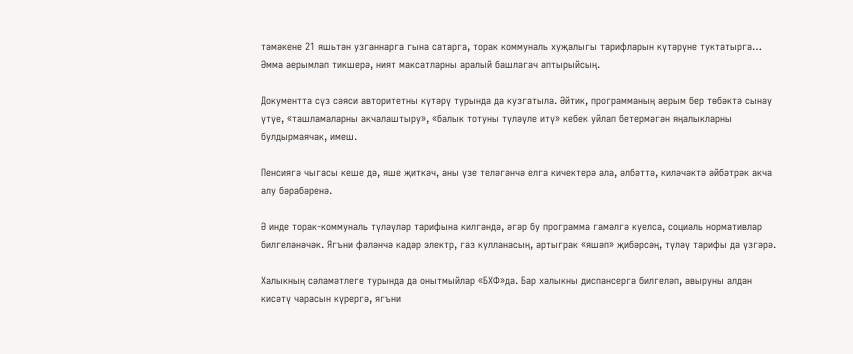тәмәкене 21 яшьтән узганнарга гына сатарга, торак коммуналь хуҗалыгы тарифларын күтәрүне туктатырга… Әмма аерымлап тикшерә, ният максатларны аралый башлагач аптырыйсың.

Документта сүз сәяси авторитетны күтәрү турында да кузгатыла. Әйтик, программаның аерым бер төбәктә сынау үтүе, «ташламаларны акчалаштыру», «балык тотуны түләүле итү» кебек уйлап бетермәгән яңалыкларны булдырмаячак, имеш.

Пенсиягә чыгасы кеше дә, яше җиткәч, аны үзе теләгәнчә елга кичектерә ала, әлбәттә, киләчәктә әйбәтрәк акча алу бәрабәренә.

Ә инде торак-коммуналь түләүләр тарифына килгәндә, әгәр бу программа гамәлгә куелса, социаль нормативлар билгеләнәчәк. Ягъни фәләнчә кадәр электр, газ кулланасың, артыграк «яшәп» җибәрсәң, түләү тарифы да үзгәрә.

Халыкның сәламәтлеге турында да онытмыйлар «БХФ»да. Бар халыкны диспансерга билгеләп, авыруны алдан кисәтү чарасын күрергә, ягъни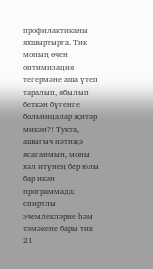профилактиканы яхшыртырга. Тик моның өчен оптимизация тегермәне аша үтеп таралып, ябылып беткән бүгенге больницалар җитәр микән?! Тукта, ашыгыч нәтиҗә ясаганмын, моны хәл итүнең бер юлы бар икән программада: спиртлы эчемлекләрне һәм тәмәкене бары тик 21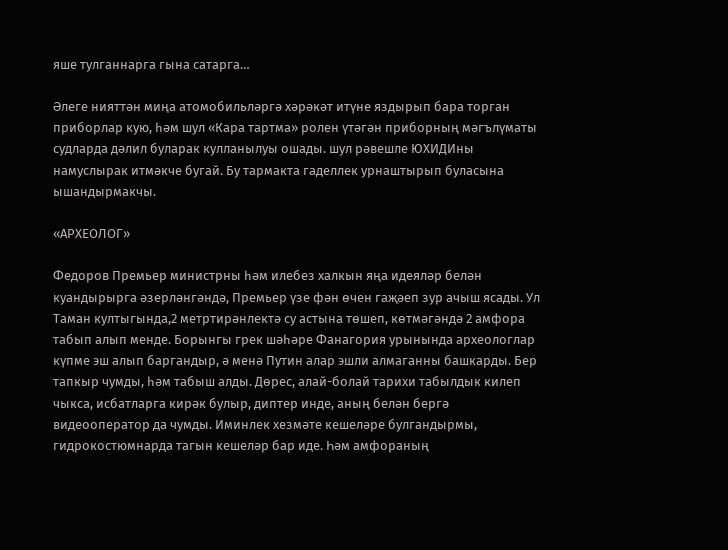яше тулганнарга гына сатарга…

Әлеге нияттән миңа атомобильләргә хәрәкәт итүне яздырып бара торган приборлар кую, һәм шул «Кара тартма» ролен үтәгән приборның мәгълүматы судларда дәлил буларак кулланылуы ошады. шул рәвешле ЮХИДИны намуслырак итмәкче бугай. Бу тармакта гаделлек урнаштырып буласына ышандырмакчы.

«АРХЕОЛОГ»

Федоров Премьер министрны һәм илебез халкын яңа идеяләр белән куандырырга әзерләнгәндә, Премьер үзе фән өчен гаҗәеп зур ачыш ясады. Ул Таман култыгында,2 метртирәнлектә су астына төшеп, көтмәгәндә 2 амфора табып алып менде. Борынгы грек шәһәре Фанагория урынында археологлар күпме эш алып баргандыр, ә менә Путин алар эшли алмаганны башкарды. Бер тапкыр чумды, һәм табыш алды. Дөрес, алай-болай тарихи табылдык килеп чыкса, исбатларга кирәк булыр, диптер инде, аның белән бергә видеооператор да чумды. Иминлек хезмәте кешеләре булгандырмы, гидрокостюмнарда тагын кешеләр бар иде. Һәм амфораның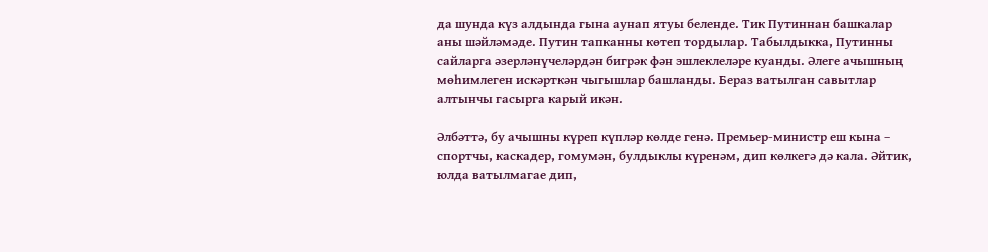да шунда күз алдында гына аунап ятуы беленде. Тик Путиннан башкалар аны шәйләмәде. Путин тапканны көтеп тордылар. Табылдыкка, Путинны сайларга әзерләнүчеләрдән бигрәк фән эшлеклеләре куанды. Әлеге ачышның мөһимлеген искәрткән чыгышлар башланды. Бераз ватылган савытлар алтынчы гасырга карый икән.

Әлбәттә, бу ачышны күреп күпләр көлде генә. Премьер-министр еш кына – спортчы, каскадер, гомумән, булдыклы күренәм, дип көлкегә дә кала. Әйтик, юлда ватылмагае дип,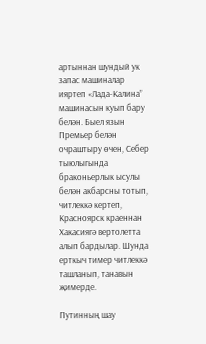артыннан шундый ук запас машиналар ияртеп «Лада-Калина” машинасын куып бару белән. Быел язын Премьер белән очраштыру өчен, Себер тыюлыгында браконьерлык ысулы белән акбарсны тотып, читлеккә кертеп, Красноярск краеннан Хакасиягә вертолетта алып бардылар. Шунда ерткыч тимер читлеккә ташланып, танавын җимерде.

Путинның шау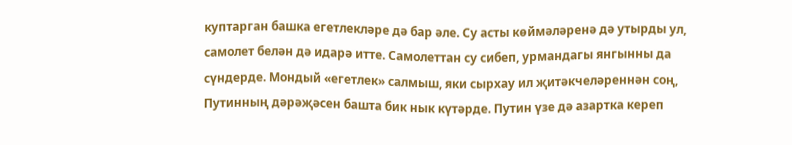куптарган башка егетлекләре дә бар әле. Су асты көймәләренә дә утырды ул, самолет белән дә идарә итте. Самолеттан су сибеп, урмандагы янгынны да сүндерде. Мондый «егетлек» салмыш, яки сырхау ил җитәкчеләреннән соң, Путинның дәрәҗәсен башта бик нык күтәрде. Путин үзе дә азартка кереп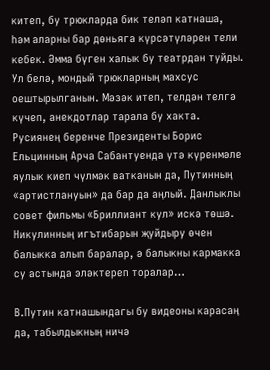китеп, бу трюкларда бик теләп катнаша, һәм аларны бар дөньяга күрсәтүләрен тели кебек. Әмма бүген халык бу театрдан туйды. Ул белә, мондый трюкларның махсус оештырылганын. Мәзәк итеп, телдән телгә күчеп, анекдотлар тарала бу хакта. Русиянең беренче Президенты Борис Ельцинның Арча Сабантуенда үтә күренмәле яулык киеп чүлмәк ватканын да, Путинның «артистлануын» да бар да аңлый. Данлыклы совет фильмы «Бриллиант кул» искә төшә. Никулинның игътибарын җуйдыру өчен балыкка алып баралар, ә балыкны кармакка су астында эләктереп торалар…

В.Путин катнашындагы бу видеоны карасаң да, табылдыкның ничә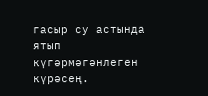гасыр су астында ятып күгәрмәгәнлеген күрәсең.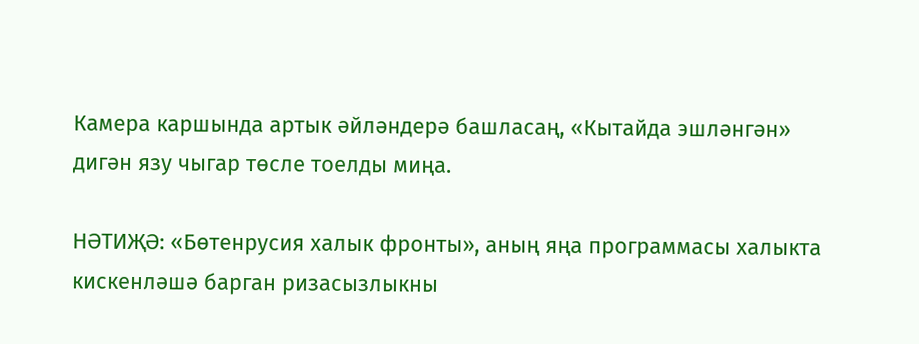Камера каршында артык әйләндерә башласаң, «Кытайда эшләнгән» дигән язу чыгар төсле тоелды миңа.

НӘТИҖӘ: «Бөтенрусия халык фронты», аның яңа программасы халыкта кискенләшә барган ризасызлыкны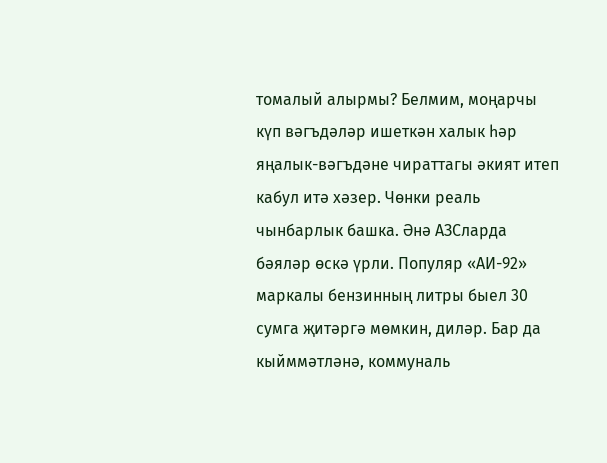томалый алырмы? Белмим, моңарчы күп вәгъдәләр ишеткән халык һәр яңалык-вәгъдәне чираттагы әкият итеп кабул итә хәзер. Чөнки реаль чынбарлык башка. Әнә АЗСларда бәяләр өскә үрли. Популяр «АИ-92» маркалы бензинның литры быел 30 сумга җитәргә мөмкин, диләр. Бар да кыйммәтләнә, коммуналь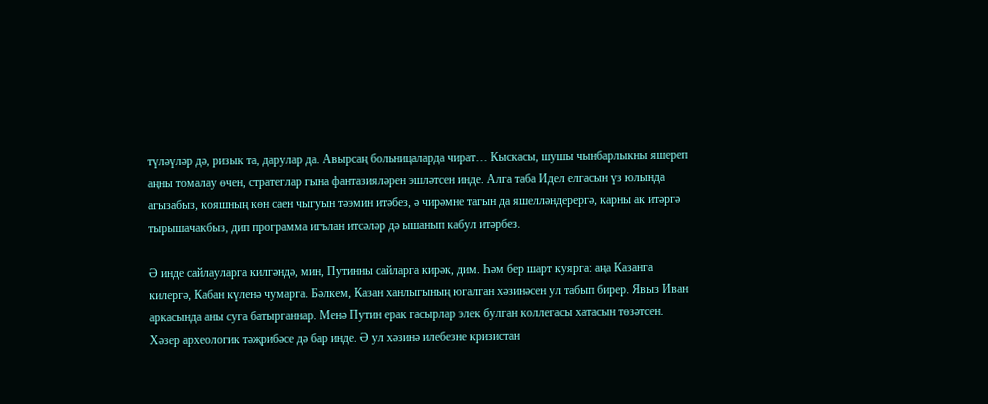түләүләр дә, ризык та, дарулар да. Авырсаң больницаларда чират… Кыскасы, шушы чынбарлыкны яшереп аңны томалау өчен, стратеглар гына фантазияләрен эшләтсен инде. Алга таба Идел елгасын үз юлында агызабыз, кояшның көн саен чыгуын тәэмин итәбез, ә чирәмне тагын да яшелләндерергә, карны ак итәргә тырышачакбыз, дип программа игълан итсәләр дә ышанып кабул итәрбез.

Ә инде сайлауларга килгәндә, мин, Путинны сайларга кирәк, дим. Һәм бер шарт куярга: аңа Казанга килергә, Кабан күленә чумарга. Бәлкем, Казан ханлыгының югалган хәзинәсен ул табып бирер. Явыз Иван аркасында аны суга батырганнар. Менә Путин ерак гасырлар элек булган коллегасы хатасын төзәтсен. Хәзер археологик тәҗрибәсе дә бар инде. Ә ул хәзинә илебезне кризистан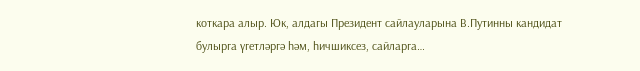коткара алыр. Юк, алдагы Президент сайлауларына В.Путинны кандидат булырга үгетләргә һәм, һичшиксез, сайларга…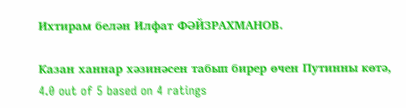Ихтирам белән Илфат ФӘЙЗРАХМАНОВ.

Казан ханнар хәзинәсен табып бирер өчен Путинны көтә, 4.0 out of 5 based on 4 ratings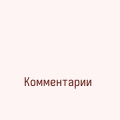Комментарии